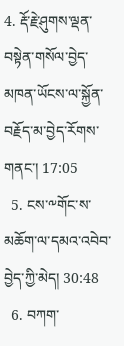4. རྡོ་རྗེ་ཤུགས་ལྡན་བསྟེན་གསོལ་བྱེད་མཁན་ཡོངས་ལ་སྐྱོན་བརྗོད་མ་བྱེད་རོགས་གནང་། 17:05
  5. ངས་༸གོང་ས་མཆོག་ལ་དམའ་འབེབ་བྱེད་ཀྱི་མེད། 30:48
  6. བཀག་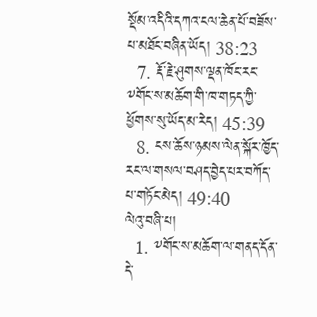སྡོམ་འདིའི་དཀའ་ངལ་ཆེན་པོ་བཟོས་པ་མཐོང་བཞིན་ཡོད། 38:23
  7. རྡོ་རྗེ་ཤུགས་ལྡན་ཁོང་རང་༸གོང་ས་མཆོག་གི་ཁ་གཏད་ཀྱི་ཕྱོགས་སུ་ཡོད་མ་རེད། 45:39
  8. ངས་ཆོས་ཉམས་ལེན་སྐོར་ཁྱོད་རང་ལ་གསལ་བཤད་བྱེད་པར་བཀོད་པ་གཏོང་མེད། 49:40
ལེའུ་བཞི་པ།
  1. ༸གོང་ས་མཆོག་ལ་གནད་དོན་དེ་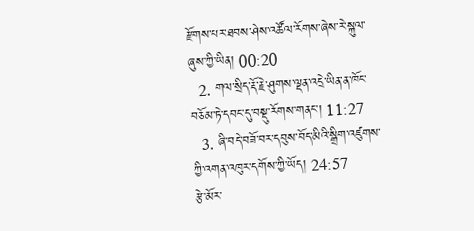རྫོགས་པར་ཐབས་ཤེས་འཚོལ་རོགས་ཞེས་རེ་སྐུལ་ཞུས་ཀྱི་ཡིན། 00:20
  2. གལ་སྲིད་རྡོ་རྗེ་ཤུགས་ལྡན་འདྲེ་ཡིན་ན་ཁོང་བཅོམ་ཏེ་དབང་དུ་བསྡུ་རོགས་གནང་། 11:27
  3. ཞི་བདེ་བཟོ་བར་དབུས་བོད་མིའི་སྒྲིག་འཛུགས་ཀྱི་འགན་འཁུར་དགོས་ཀྱི་ཡོད། 24:57
རྩེ་མོར་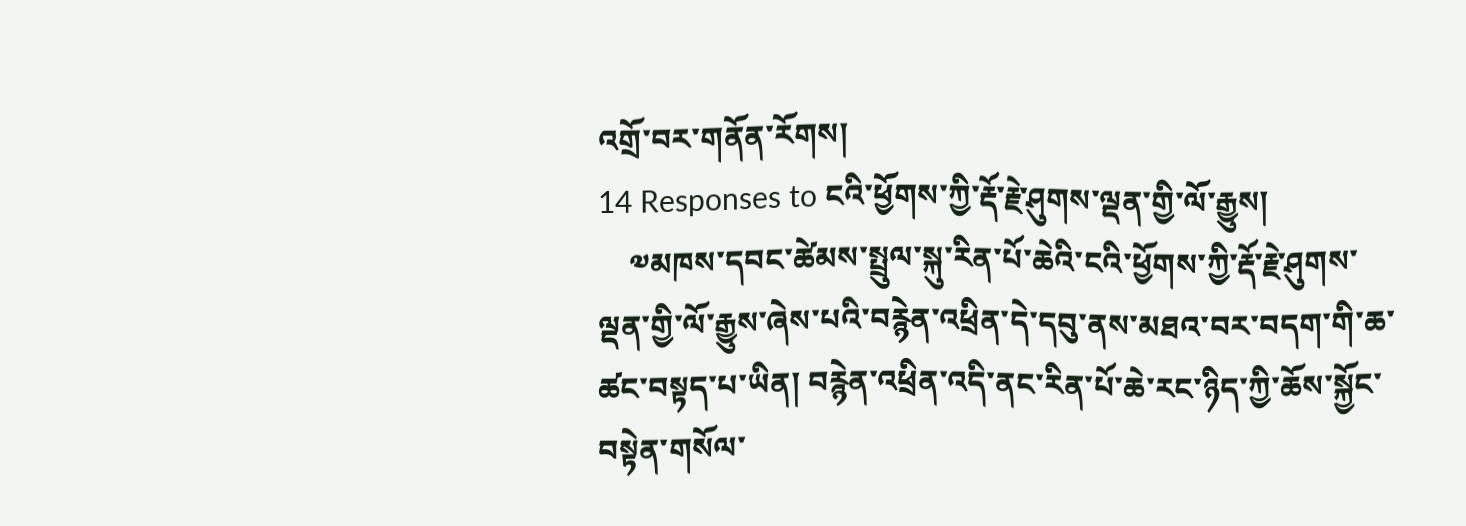འགྲོ་བར་གནོན་རོགས།
14 Responses to ངའི་ཕྱོགས་ཀྱི་རྡོ་རྗེ་ཤུགས་ལྡན་གྱི་ལོ་རྒྱུས།
    ༧མཁས་དབང་ཚེམས་སྤྲུལ་སྐུ་རིན་པོ་ཆེའི་ངའི་ཕྱོགས་ཀྱི་རྡོ་རྗེ་ཤུགས་ལྡན་གྱི་ལོ་རྒྱུས་ཞེས་པའི་བརྙེན་འཕྲིན་དེ་དབུ་ནས་མཐའ་བར་བདག་གི་ཆ་ཚང་བསྟད་པ་ཡིན། བརྙེན་འཕྲིན་འདི་ནང་རིན་པོ་ཆེ་རང་ཉིད་ཀྱི་ཆོས་སྐྱོང་བསྟེན་གསོལ་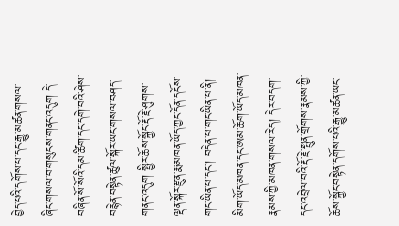བྱེད་པའི་དགོས་པ་དང་རྒྱུ་མཚན་གསལ་ཞིང་གསལ་བ་གསུངས་གནང་འདུག དེ་བཞིན་སོ་སོའི་དམ་ཚིག་དང་དགེ་བའི་ཤེས་བརྙེན་བསྟེན་ཚུལ་སྐོར་ཡང་གསལ་བཤད་གནང་འདུག སྤྱིར་ཆོས་སྐྱོང་རྡོ་རྗེ་ཤུགས་ལྡན་སྐོར་རྫུན་རྨ་མཁན་ཡོད་ཀྱང་དོན་དངོས་གང་ཡིན་པ་དང་། བདེན་པ་གང་ཡིན་པ་ནི། མིག་ཡོད་མཁན་དང་ཨམ་ཆོག་ཡོད་མཁན་རྣམས་ཀྱི་མཁན་གསལ་རེད། དེར་བདག་དང་འབྲེལ་བའི་རྡོ་རྗེ་སྤུན་གྲོགས་རྣམས་ཀྱི་ཆོས་སྐྱོང་བསྟེན་དགོས་པའི་རྒྱུ་མཚན་ཡང་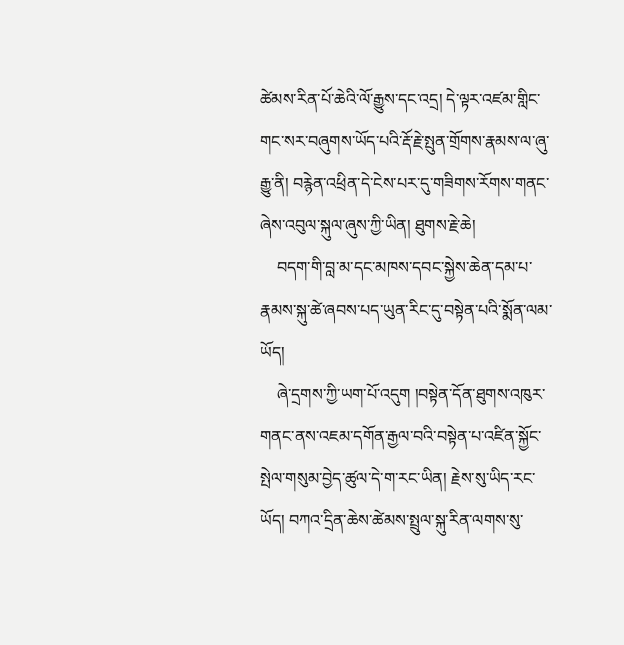ཚེམས་རིན་པོ་ཆེའི་ལོ་རྒྱུས་དང་འདྲ། དེ་ལྟར་འཛམ་གླིང་གང་སར་བཞུགས་ཡོད་པའི་རྡོ་རྗེ་སྤུན་གྲོགས་རྣམས་ལ་ཞུ་རྒྱུ་ནི། བརྙེན་འཕྲིན་དེ་ངེས་པར་དུ་གཟིགས་རོགས་གནང་ཞེས་འབུལ་སྐུལ་ཞུས་ཀྱི་ཡིན། ཐུགས་རྗེ་ཆེ།
    བདག་གི་བླ་མ་དང་མཁས་དབང་སྐྱེས་ཆེན་དམ་པ་རྣམས་སྐུ་ཚེ་ཞབས་པད་ཡུན་རིང་དུ་བསྟེན་པའི་སྨོན་ལམ་ཡོད།
    ཞེ་དྲགས་ཀྱི་ཡག་པོ་འདུག །བསྟེན་དོན་ཐུགས་འཁུར་གནང་ནས་འཇམ་དགོན་རྒྱལ་བའི་བསྟེན་པ་འཛིན་སྐྱོང་སྤེལ་གསུམ་བྱེད་ཚུལ་དེ་ག་རང་ཡིན། རྗེས་སུ་ཡིད་རང་ཡོད། བཀའ་དྲིན་ཆེས་ཚེམས་སྤྲུལ་སྐུ་རིན་ལགས་སུ་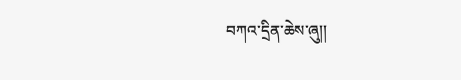བཀའ་དྲིན་ཆེས་ཞུ།།